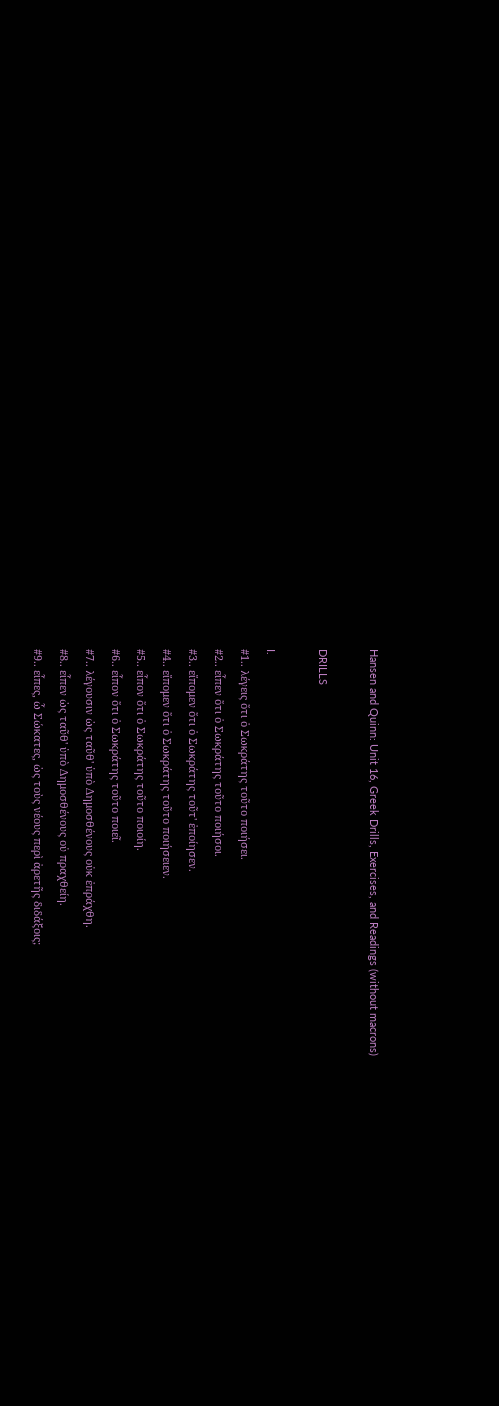Hansen and Quinn: Unit 16, Greek Drills, Exercises, and Readings (without macrons)

DRILLS

I.
#1.. λέγεις ὅτι ὁ Σωκράτης τοῦτο ποιήσει.
#2.. εἶπεν ὅτι ὁ Σωκράτης τοῦτο ποιήσοι.
#3.. εἴπομεν ὅτι ὁ Σωκράτης τοῦτ' ἐποίησεν.
#4.. εἴπομεν ὅτι ὁ Σωκράτης τοῦτο ποιήσειεν.
#5.. εἶπον ὅτι ὁ Σωκράτης τοῦτο ποιοίη.
#6.. εἶπον ὅτι ὁ Σωκράτης τοῦτο ποιεῖ.
#7.. λέγουσιν ὡς ταῦθ' ὑπὸ Δημοσθένους οὐκ ἐπράχθη.
#8.. εἶπεν ὡς ταῦθ' ὑπὸ Δημοσθένους οὐ πραχθείη.
#9.. εἶπες, ὦ Σώκατες, ὡς τοὺς νέους περὶ ἀρετῆς διδάξοις;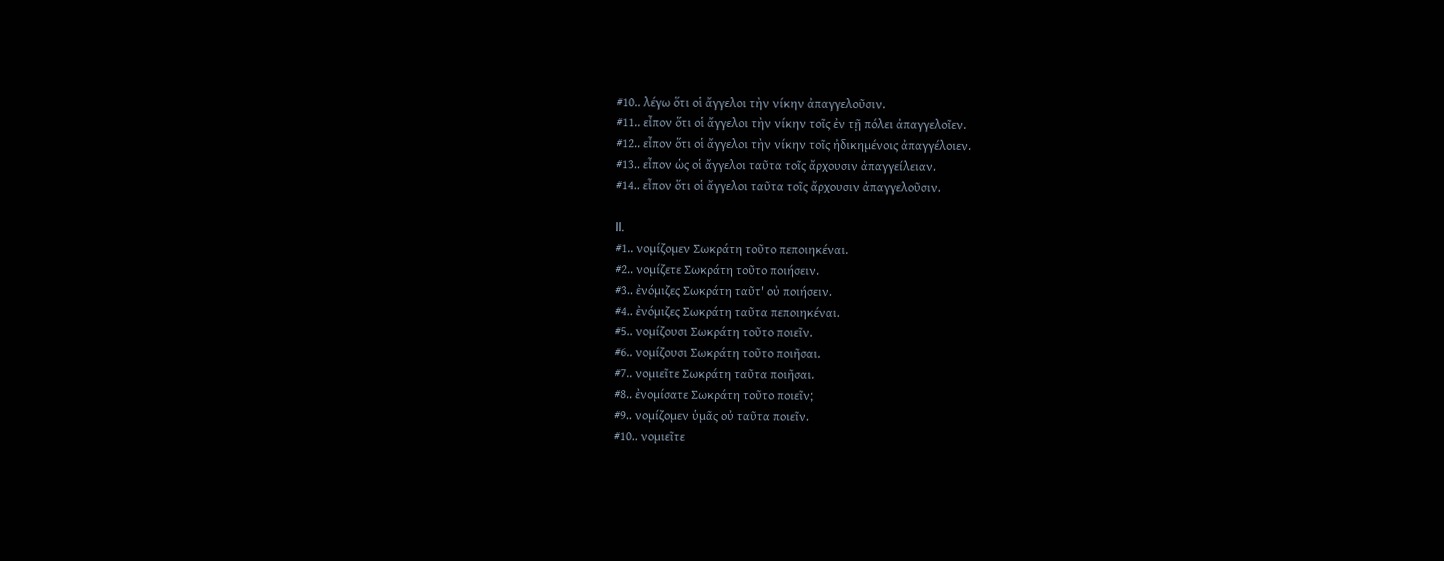#10.. λέγω ὅτι οἱ ἄγγελοι τὴν νίκην ἀπαγγελοῦσιν.
#11.. εἶπον ὅτι οἱ ἄγγελοι τὴν νίκην τοῖς ἐν τῇ πόλει ἀπαγγελοῖεν.
#12.. εἶπον ὅτι οἱ ἄγγελοι τὴν νίκην τοῖς ἠδικημένοις ἀπαγγέλοιεν.
#13.. εἶπον ὡς οἱ ἄγγελοι ταῦτα τοῖς ἄρχουσιν ἀπαγγείλειαν.
#14.. εἶπον ὅτι οἱ ἄγγελοι ταῦτα τοῖς ἄρχουσιν ἀπαγγελοῦσιν.

II.
#1.. νομίζομεν Σωκράτη τοῦτο πεποιηκέναι.
#2.. νομίζετε Σωκράτη τοῦτο ποιήσειν.
#3.. ἐνόμιζες Σωκράτη ταῦτ' οὐ ποιήσειν.
#4.. ἐνόμιζες Σωκράτη ταῦτα πεποιηκέναι.
#5.. νομίζουσι Σωκράτη τοῦτο ποιεῖν.
#6.. νομίζουσι Σωκράτη τοῦτο ποιῆσαι.
#7.. νομιεῖτε Σωκράτη ταῦτα ποιῆσαι.
#8.. ἐνομίσατε Σωκράτη τοῦτο ποιεῖν;
#9.. νομίζομεν ὑμᾶς οὐ ταῦτα ποιεῖν.
#10.. νομιεῖτε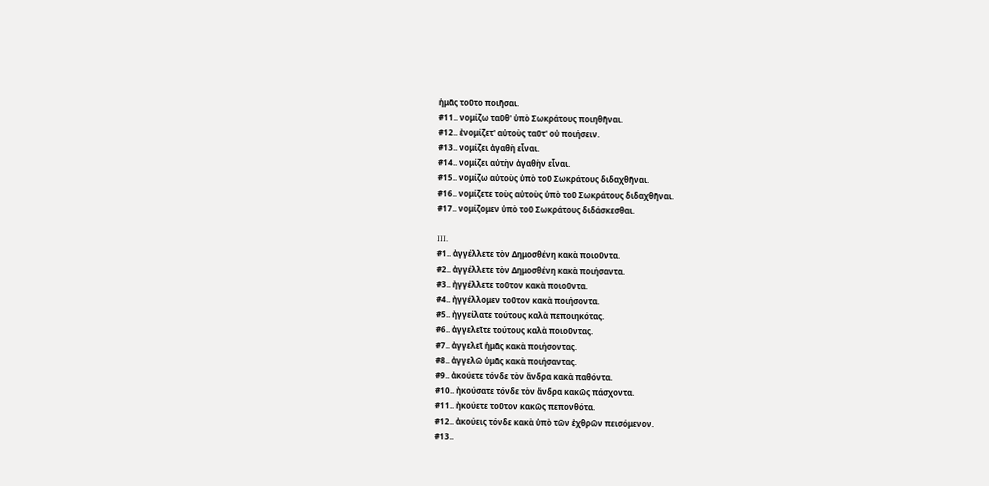ἡμᾶς τοῦτο ποιῆσαι.
#11.. νομίζω ταῦθ' ὑπὸ Σωκράτους ποιηθῆναι.
#12.. ἐνομίζετ' αὐτοὺς ταῦτ' οὐ ποιήσειν.
#13.. νομίζει ἀγαθὴ εἶναι.
#14.. νομίζει αὐτὴν ἀγαθὴν εἶναι.
#15.. νομίζω αὐτοὺς ὑπὸ τοῦ Σωκράτους διδαχθῆναι.
#16.. νομίζετε τοὺς αὐτοὺς ὑπὸ τοῦ Σωκράτους διδαχθῆναι.
#17.. νομίζομεν ὑπὸ τοῦ Σωκράτους διδάσκεσθαι.

III.
#1.. ἀγγέλλετε τὸν Δημοσθένη κακὰ ποιοῦντα.
#2.. ἀγγέλλετε τὸν Δημοσθένη κακὰ ποιήσαντα.
#3.. ἠγγέλλετε τοῦτον κακὰ ποιοῦντα.
#4.. ἠγγέλλομεν τοῦτον κακὰ ποιήσοντα.
#5.. ἠγγείλατε τούτους καλὰ πεποιηκότας.
#6.. ἀγγελεῖτε τούτους καλὰ ποιοῦντας.
#7.. ἀγγελεῖ ἡμᾶς κακὰ ποιήσοντας.
#8.. ἀγγελῶ ὑμᾶς κακὰ ποιήσαντας.
#9.. ἀκούετε τόνδε τὸν ἄνδρα κακὰ παθόντα.
#10.. ἠκούσατε τόνδε τὸν ἄνδρα κακῶς πάσχοντα.
#11.. ἠκούετε τοῦτον κακῶς πεπονθότα.
#12.. ἀκούεις τόνδε κακὰ ὑπὸ τῶν ἐχθρῶν πεισόμενον.
#13..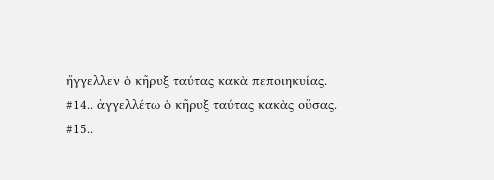ἤγγελλεν ὁ κῆρυξ ταύτας κακὰ πεποιηκυίας.
#14.. ἀγγελλέτω ὁ κῆρυξ ταύτας κακὰς οὔσας.
#15..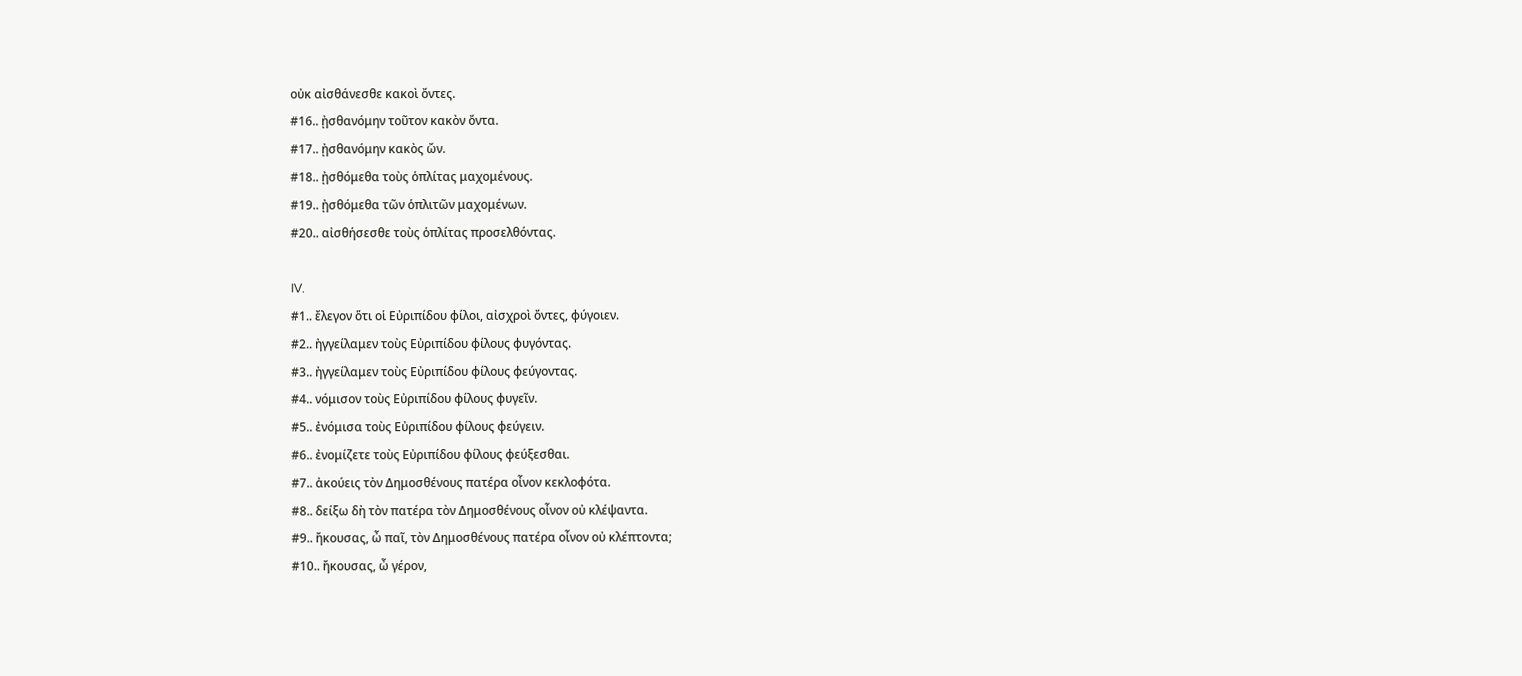οὐκ αἰσθάνεσθε κακοὶ ὄντες.
#16.. ᾐσθανόμην τοῦτον κακὸν ὄντα.
#17.. ᾐσθανόμην κακὸς ὤν.
#18.. ᾐσθόμεθα τοὺς ὁπλίτας μαχομένους.
#19.. ᾐσθόμεθα τῶν ὁπλιτῶν μαχομένων.
#20.. αἰσθήσεσθε τοὺς ὁπλίτας προσελθόντας.

IV.
#1.. ἔλεγον ὅτι οἱ Εὐριπίδου φίλοι, αἰσχροὶ ὄντες, φύγοιεν.
#2.. ἠγγείλαμεν τοὺς Εὐριπίδου φίλους φυγόντας.
#3.. ἠγγείλαμεν τοὺς Εὐριπίδου φίλους φεύγοντας.
#4.. νόμισον τοὺς Εὐριπίδου φίλους φυγεῖν.
#5.. ἐνόμισα τοὺς Εὐριπίδου φίλους φεύγειν.
#6.. ἐνομίζετε τοὺς Εὐριπίδου φίλους φεύξεσθαι.
#7.. ἀκούεις τὸν Δημοσθένους πατέρα οἶνον κεκλοφότα.
#8.. δείξω δὴ τὸν πατέρα τὸν Δημοσθένους οἶνον οὐ κλέψαντα.
#9.. ἤκουσας, ὦ παῖ, τὸν Δημοσθένους πατέρα οἶνον οὐ κλέπτοντα;
#10.. ἤκουσας, ὦ γέρον,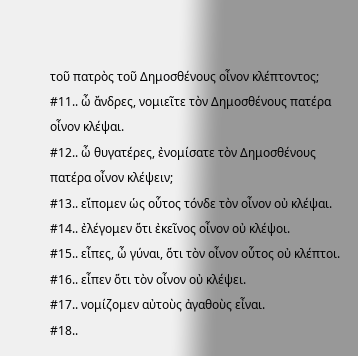τοῦ πατρὸς τοῦ Δημοσθένους οἶνον κλέπτοντος;
#11.. ὦ ἄνδρες, νομιεῖτε τὸν Δημοσθένους πατέρα οἶνον κλέψαι.
#12.. ὦ θυγατέρες, ἐνομίσατε τὸν Δημοσθένους πατέρα οἶνον κλέψειν;
#13.. εἴπομεν ὡς οὗτος τόνδε τὸν οἶνον οὐ κλέψαι.
#14.. ἐλέγομεν ὅτι ἐκεῖνος οἶνον οὐ κλέψοι.
#15.. εἶπες, ὦ γύναι, ὅτι τὸν οἶνον οὗτος οὐ κλέπτοι.
#16.. εἶπεν ὅτι τὸν οἶνον οὐ κλέψει.
#17.. νομίζομεν αὐτοὺς ἀγαθοὺς εἶναι.
#18..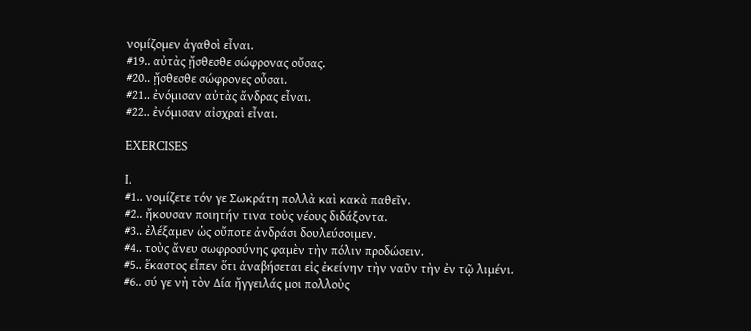νομίζομεν ἀγαθοὶ εἶναι.
#19.. αὐτὰς ᾔσθεσθε σώφρονας οὔσας.
#20.. ᾔσθεσθε σώφρονες οὖσαι.
#21.. ἐνόμισαν αὐτὰς ἄνδρας εἶναι.
#22.. ἐνόμισαν αἰσχραὶ εἶναι.

EXERCISES

I.
#1.. νομίζετε τόν γε Σωκράτη πολλὰ καὶ κακὰ παθεῖν.
#2.. ἤκουσαν ποιητήν τινα τοὺς νέους διδάξοντα.
#3.. ἐλέξαμεν ὡς οὔποτε ἀνδράσι δουλεύσοιμεν.
#4.. τοὺς ἄνευ σωφροσύνης φαμὲν τὴν πόλιν προδώσειν.
#5.. ἕκαστος εἶπεν ὅτι ἀναβήσεται εἰς ἐκείνην τὴν ναῦν τὴν ἐν τῷ λιμένι.
#6.. σύ γε νὴ τὸν Δία ἤγγειλάς μοι πολλοὺς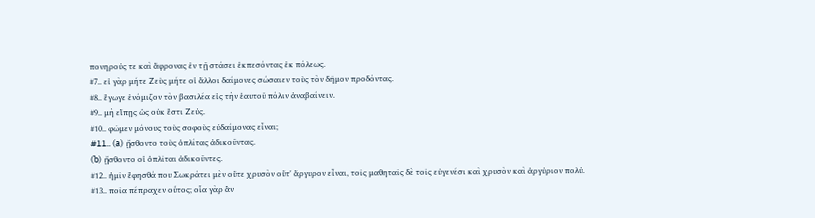πονηρούς τε καὶ ἄφρονας ἐν τῇ στάσει ἐκπεσόντας ἐκ πόλεως.
#7.. εἰ γὰρ μήτε Ζεὺς μήτε οἱ ἄλλοι δαίμονες σώσαιεν τοὺς τὸν δῆμον προδόντας.
#8.. ἔγωγε ἐνόμιζον τὸν βασιλέα εἰς τὴν ἑαυτοῦ πόλιν ἀναβαίνειν.
#9.. μὴ εἴπῃς ὡς οὐκ ἔστι Ζεύς.
#10.. φῶμεν μόνους τοὺς σοφοὺς εὐδαίμονας εἶναι;
#11.. (a) ᾔσθοντο τοὺς ὁπλίτας ἀδικοῦντας.
(b) ᾔσθοντο οἱ ὁπλῖται ἀδικοῦντες.
#12.. ἡμῖν ἔφησθά που Σωκράτει μὲν οὔτε χρυσὸν οὔτ' ἄργυρον εἶναι, τοῖς μαθηταῖς δὲ τοῖς εὐγενέσι καὶ χρυσὸν καὶ ἀργύριον πολύ.
#13.. ποῖα πέπραχεν οὗτος; οἷα γὰρ ἂν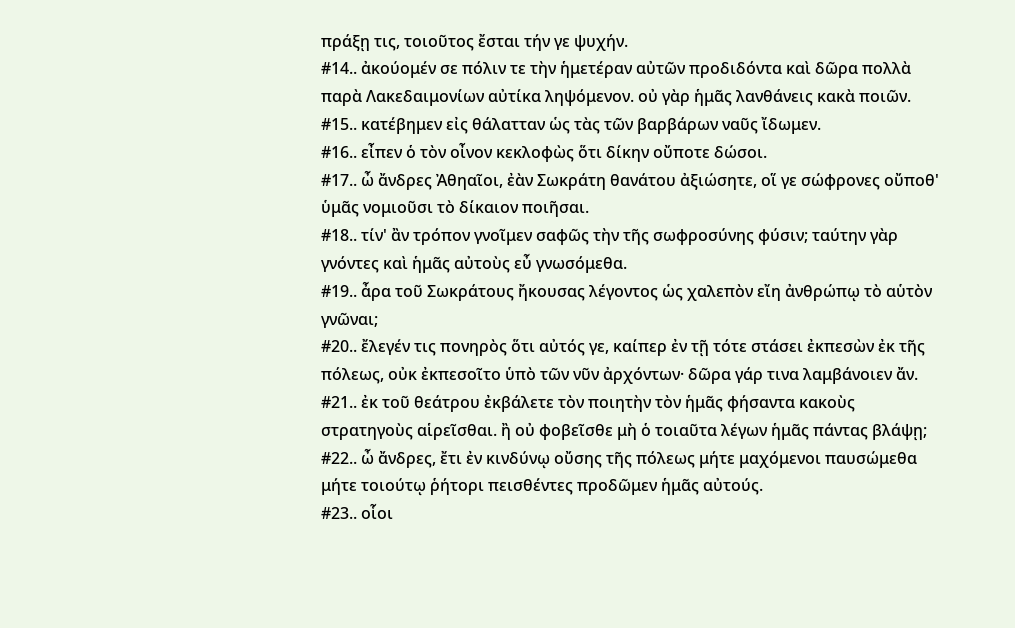πράξῃ τις, τοιοῦτος ἔσται τήν γε ψυχήν.
#14.. ἀκούομέν σε πόλιν τε τὴν ἡμετέραν αὐτῶν προδιδόντα καὶ δῶρα πολλὰ παρὰ Λακεδαιμονίων αὐτίκα ληψόμενον. οὐ γὰρ ἡμᾶς λανθάνεις κακὰ ποιῶν.
#15.. κατέβημεν εἰς θάλατταν ὡς τὰς τῶν βαρβάρων ναῦς ἴδωμεν.
#16.. εἶπεν ὁ τὸν οἶνον κεκλοφὼς ὅτι δίκην οὔποτε δώσοι.
#17.. ὦ ἄνδρες Ἀθηαῖοι, ἐὰν Σωκράτη θανάτου ἀξιώσητε, οἵ γε σώφρονες οὔποθ' ὑμᾶς νομιοῦσι τὸ δίκαιον ποιῆσαι.
#18.. τίν' ἂν τρόπον γνοῖμεν σαφῶς τὴν τῆς σωφροσύνης φύσιν; ταύτην γὰρ γνόντες καὶ ἡμᾶς αὐτοὺς εὖ γνωσόμεθα.
#19.. ἆρα τοῦ Σωκράτους ἤκουσας λέγοντος ὡς χαλεπὸν εἴη ἀνθρώπῳ τὸ αὑτὸν γνῶναι;
#20.. ἔλεγέν τις πονηρὸς ὅτι αὐτός γε, καίπερ ἐν τῇ τότε στάσει ἐκπεσὼν ἐκ τῆς πόλεως, οὐκ ἐκπεσοῖτο ὑπὸ τῶν νῦν ἀρχόντων· δῶρα γάρ τινα λαμβάνοιεν ἄν.
#21.. ἐκ τοῦ θεάτρου ἐκβάλετε τὸν ποιητὴν τὸν ἡμᾶς φήσαντα κακοὺς στρατηγοὺς αἱρεῖσθαι. ἢ οὐ φοβεῖσθε μὴ ὁ τοιαῦτα λέγων ἡμᾶς πάντας βλάψῃ;
#22.. ὦ ἄνδρες, ἔτι ἐν κινδύνῳ οὔσης τῆς πόλεως μήτε μαχόμενοι παυσώμεθα μήτε τοιούτῳ ῥήτορι πεισθέντες προδῶμεν ἡμᾶς αὐτούς.
#23.. οἷοι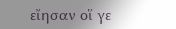εἴησαν οἵ γε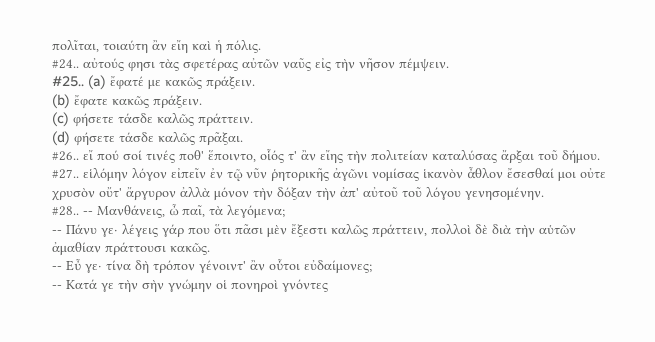πολῖται, τοιαύτη ἂν εἴη καὶ ἡ πόλις.
#24.. αὐτούς φησι τὰς σφετέρας αὐτῶν ναῦς εἰς τὴν νῆσον πέμψειν.
#25.. (a) ἔφατέ με κακῶς πράξειν.
(b) ἔφατε κακῶς πράξειν.
(c) φήσετε τάσδε καλῶς πράττειν.
(d) φήσετε τάσδε καλῶς πρᾶξαι.
#26.. εἴ πού σοί τινές ποθ' ἕποιντο, οἷός τ' ἂν εἴης τὴν πολιτείαν καταλύσας ἄρξαι τοῦ δήμου.
#27.. εἱλόμην λόγον εἰπεῖν ἐν τῷ νῦν ῥητορικῆς ἀγῶνι νομίσας ἱκανὸν ἆθλον ἔσεσθαί μοι οὐτε χρυσὸν οὔτ' ἄργυρον ἀλλὰ μόνον τὴν δόξαν τὴν ἀπ' αὐτοῦ τοῦ λόγου γενησομένην.
#28.. -- Μανθάνεις, ὦ παῖ, τὰ λεγόμενα;
-- Πάνυ γε· λέγεις γάρ που ὅτι πᾶσι μὲν ἔξεστι καλῶς πράττειν, πολλοὶ δὲ διὰ τὴν αὑτῶν ἀμαθίαν πράττουσι κακῶς.
-- Εὖ γε· τίνα δὴ τρόπον γένοιντ' ἂν οὗτοι εὐδαίμονες;
-- Κατά γε τὴν σὴν γνώμην οἱ πονηροὶ γνόντες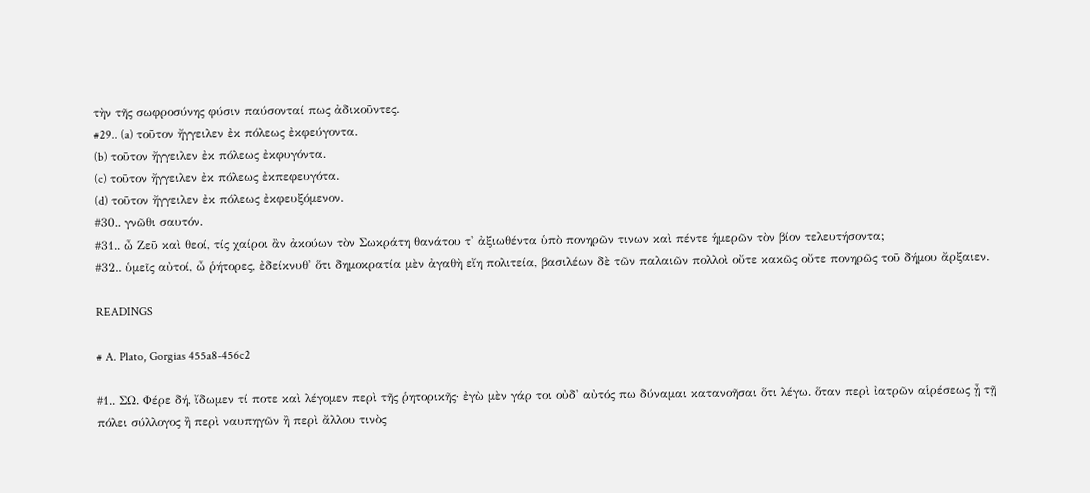τὴν τῆς σωφροσύνης φύσιν παύσονταί πως ἀδικοῦντες.
#29.. (a) τοῦτον ἤγγειλεν ἐκ πόλεως ἐκφεύγοντα.
(b) τοῦτον ἤγγειλεν ἐκ πόλεως ἐκφυγόντα.
(c) τοῦτον ἤγγειλεν ἐκ πόλεως ἐκπεφευγότα.
(d) τοῦτον ἤγγειλεν ἐκ πόλεως ἐκφευξόμενον.
#30.. γνῶθι σαυτόν.
#31.. ὦ Ζεῦ καὶ θεοί, τίς χαίροι ἂν ἀκούων τὸν Σωκράτη θανάτου τ' ἀξιωθέντα ὑπὸ πονηρῶν τινων καὶ πέντε ἡμερῶν τὸν βίον τελευτήσοντα;
#32.. ὑμεῖς αὐτοί, ὦ ῥήτορες, ἐδείκνυθ' ὅτι δημοκρατία μὲν ἀγαθὴ εἴη πολιτεία, βασιλέων δὲ τῶν παλαιῶν πολλοὶ οὔτε κακῶς οὔτε πονηρῶς τοῦ δήμου ἄρξαιεν.

READINGS

# A. Plato, Gorgias 455a8-456c2

#1.. ΣΩ. Φέρε δή, ἴδωμεν τί ποτε καὶ λέγομεν περὶ τῆς ῥητορικῆς· ἐγὼ μὲν γάρ τοι οὐδ' αὐτός πω δύναμαι κατανοῆσαι ὅτι λέγω. ὅταν περὶ ἰατρῶν αἱρέσεως ᾖ τῇ πόλει σύλλογος ἢ περὶ ναυπηγῶν ἢ περὶ ἄλλου τινὸς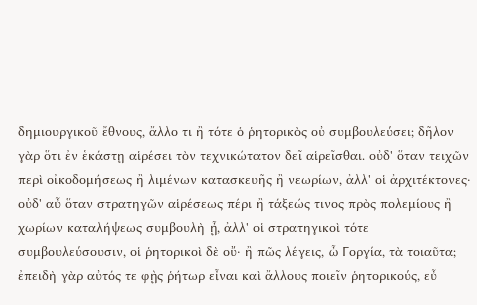δημιουργικοῦ ἔθνους, ἄλλο τι ἢ τότε ὁ ῥητορικὸς οὐ συμβουλεύσει; δῆλον γὰρ ὅτι ἐν ἑκάστῃ αἱρέσει τὸν τεχνικώτατον δεῖ αἱρεῖσθαι. οὐδ' ὅταν τειχῶν περὶ οἰκοδομήσεως ἢ λιμένων κατασκευῆς ἢ νεωρίων, ἀλλ' οἱ ἀρχιτέκτονες· οὐδ' αὖ ὅταν στρατηγῶν αἱρέσεως πέρι ἢ τάξεώς τινος πρὸς πολεμίους ἢ χωρίων καταλήψεως συμβουλὴ ᾖ, ἀλλ' οἱ στρατηγικοὶ τότε συμβουλεύσουσιν, οἱ ῥητορικοὶ δὲ οὔ· ἢ πῶς λέγεις, ὦ Γοργία, τὰ τοιαῦτα; ἐπειδὴ γὰρ αὐτός τε φῂς ῥήτωρ εἶναι καὶ ἄλλους ποιεῖν ῥητορικούς, εὖ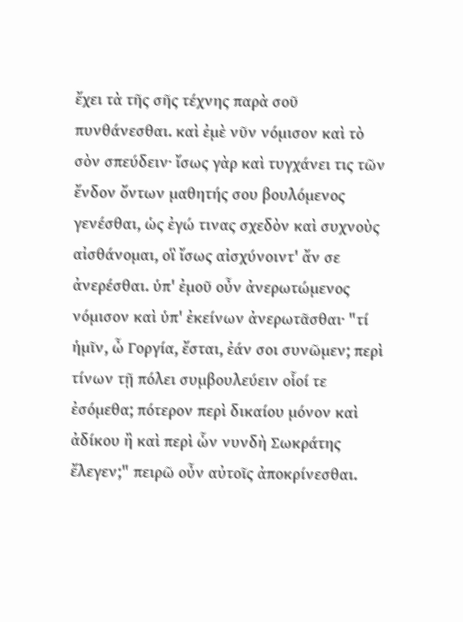ἔχει τὰ τῆς σῆς τέχνης παρὰ σοῦ πυνθάνεσθαι. καὶ ἐμὲ νῦν νόμισον καὶ τὸ σὸν σπεύδειν· ἴσως γὰρ καὶ τυγχάνει τις τῶν ἔνδον ὄντων μαθητής σου βουλόμενος γενέσθαι, ὡς ἐγώ τινας σχεδὸν καὶ συχνοὺς αἰσθάνομαι, οἳ ἴσως αἰσχύνοιντ' ἄν σε ἀνερέσθαι. ὑπ' ἐμοῦ οὖν ἀνερωτώμενος νόμισον καὶ ὑπ' ἐκείνων ἀνερωτᾶσθαι· "τί ἡμῖν, ὦ Γοργία, ἔσται, ἐάν σοι συνῶμεν; περὶ τίνων τῇ πόλει συμβουλεύειν οἷοί τε ἐσόμεθα; πότερον περὶ δικαίου μόνον καὶ ἀδίκου ἢ καὶ περὶ ὧν νυνδὴ Σωκράτης ἔλεγεν;" πειρῶ οὖν αὐτοῖς ἀποκρίνεσθαι.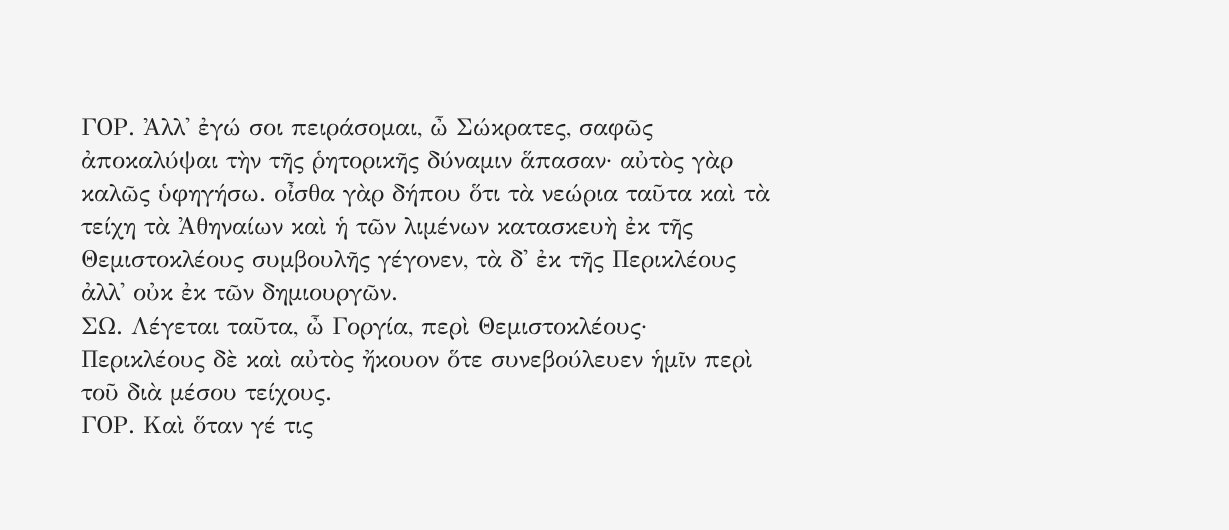ΓΟΡ. Ἀλλ' ἐγώ σοι πειράσομαι, ὦ Σώκρατες, σαφῶς ἀποκαλύψαι τὴν τῆς ῥητορικῆς δύναμιν ἅπασαν· αὐτὸς γὰρ καλῶς ὑφηγήσω. οἶσθα γὰρ δήπου ὅτι τὰ νεώρια ταῦτα καὶ τὰ τείχη τὰ Ἀθηναίων καὶ ἡ τῶν λιμένων κατασκευὴ ἐκ τῆς Θεμιστοκλέους συμβουλῆς γέγονεν, τὰ δ' ἐκ τῆς Περικλέους ἀλλ' οὐκ ἐκ τῶν δημιουργῶν.
ΣΩ. Λέγεται ταῦτα, ὦ Γοργία, περὶ Θεμιστοκλέους· Περικλέους δὲ καὶ αὐτὸς ἤκουον ὅτε συνεβούλευεν ἡμῖν περὶ τοῦ διὰ μέσου τείχους.
ΓΟΡ. Καὶ ὅταν γέ τις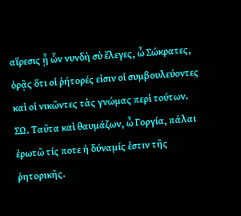αἵρεσις ᾖ ὧν νυνδὴ σὺ ἔλεγες, ὦ Σώκρατες, ὁρᾷς ὅτι οἱ ῥήτορές εἰσιν οἱ συμβουλεύοντες καὶ οἱ νικῶντες τὰς γνώμας περὶ τούτων.
ΣΩ. Ταῦτα καὶ θαυμάζων, ὦ Γοργία, πάλαι ἐρωτῶ τίς ποτε ἡ δύναμίς ἐστιν τῆς ῥητορικῆς.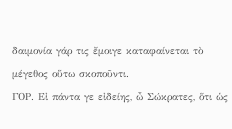δαιμονία γάρ τις ἔμοιγε καταφαίνεται τὸ μέγεθος οὕτω σκοποῦντι.
ΓΟΡ. Εἰ πάντα γε εἰδείης, ὦ Σώκρατες, ὅτι ὡς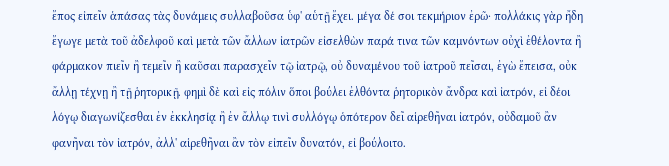ἔπος εἰπεῖν ἁπάσας τὰς δυνάμεις συλλαβοῦσα ὑφ' αὑτῇ ἔχει. μέγα δέ σοι τεκμήριον ἐρῶ· πολλάκις γὰρ ἤδη ἔγωγε μετὰ τοῦ ἀδελφοῦ καὶ μετὰ τῶν ἄλλων ἰατρῶν εἰσελθὼν παρά τινα τῶν καμνόντων οὐχὶ ἐθέλοντα ἢ φάρμακον πιεῖν ἢ τεμεῖν ἢ καῦσαι παρασχεῖν τῷ ἰατρῷ, οὐ δυναμένου τοῦ ἰατροῦ πεῖσαι, ἐγὼ ἔπεισα, οὐκ ἄλλῃ τέχνῃ ἢ τῇ ῥητορικῇ. φημὶ δὲ καὶ εἰς πόλιν ὅποι βούλει ἐλθόντα ῥητορικὸν ἄνδρα καὶ ἰατρόν, εἰ δέοι λόγῳ διαγωνίζεσθαι ἐν ἐκκλησίᾳ ἢ ἐν ἄλλῳ τινὶ συλλόγῳ ὁπότερον δεῖ αἱρεθῆναι ἰατρόν, οὐδαμοῦ ἂν φανῆναι τὸν ἰατρόν, ἀλλ' αἱρεθῆναι ἂν τὸν εἰπεῖν δυνατόν, εἰ βούλοιτο.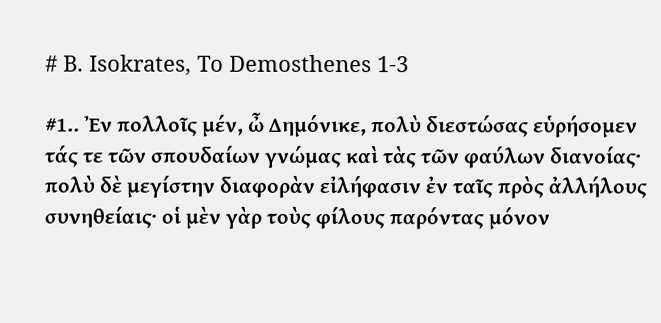# B. Isokrates, To Demosthenes 1-3

#1.. Ἐν πολλοῖς μέν, ὦ Δημόνικε, πολὺ διεστώσας εὑρήσομεν τάς τε τῶν σπουδαίων γνώμας καὶ τὰς τῶν φαύλων διανοίας· πολὺ δὲ μεγίστην διαφορὰν εἰλήφασιν ἐν ταῖς πρὸς ἀλλήλους συνηθείαις· οἱ μὲν γὰρ τοὺς φίλους παρόντας μόνον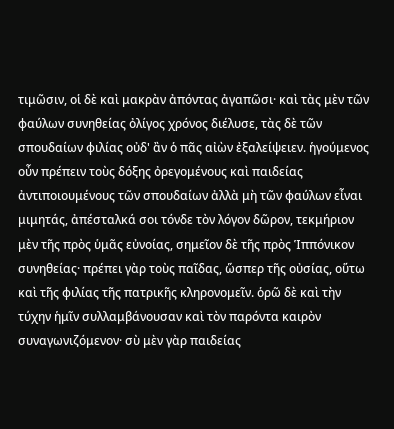τιμῶσιν, οἱ δὲ καὶ μακρὰν ἀπόντας ἀγαπῶσι· καὶ τὰς μὲν τῶν φαύλων συνηθείας ὀλίγος χρόνος διέλυσε, τὰς δὲ τῶν σπουδαίων φιλίας οὐδ' ἂν ὁ πᾶς αἰὼν ἐξαλείψειεν. ἡγούμενος οὖν πρέπειν τοὺς δόξης ὀρεγομένους καὶ παιδείας ἀντιποιουμένους τῶν σπουδαίων ἀλλὰ μὴ τῶν φαύλων εἶναι μιμητάς, ἀπέσταλκά σοι τόνδε τὸν λόγον δῶρον, τεκμήριον μὲν τῆς πρὸς ὑμᾶς εὐνοίας, σημεῖον δὲ τῆς πρὸς Ἱππόνικον συνηθείας· πρέπει γὰρ τοὺς παῖδας, ὥσπερ τῆς οὐσίας, οὕτω καὶ τῆς φιλίας τῆς πατρικῆς κληρονομεῖν. ὁρῶ δὲ καὶ τὴν τύχην ἡμῖν συλλαμβάνουσαν καὶ τὸν παρόντα καιρὸν συναγωνιζόμενον· σὺ μὲν γὰρ παιδείας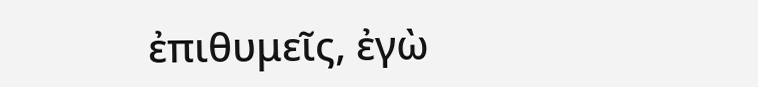ἐπιθυμεῖς, ἐγὼ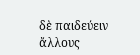δὲ παιδεύειν ἄλλους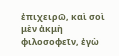ἐπιχειρῶ, καὶ σοὶ μὲν ἀκμὴ φιλοσοφεῖν, ἐγὼ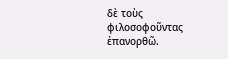δὲ τοὺς φιλοσοφοῦντας ἐπανορθῶ.